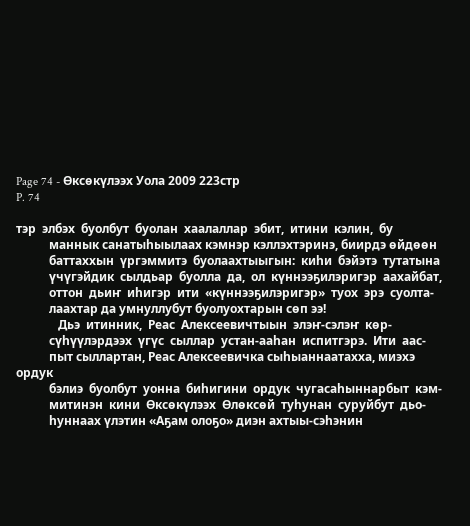Page 74 - Өксөкүлээх Уола 2009 223стр
P. 74

тэр  элбэх  буолбут  буолан  хаалаллар  эбит,  итини  кэлин,  бу
           маннык санатыһыылаах кэмнэр кэллэхтэринэ, биирдэ өйдөөн
           баттаххын  үргэммитэ  буолаахтыыгын:  киһи  бэйэтэ  тутатына
           үчүгэйдик  сылдьар  буолла  да,  ол  күннээҕилэригэр  аахайбат,
           оттон  дьиҥ  иһигэр  ити  «күннээҕилэригэр»  туох  эрэ  суолта-
           лаахтар да умнуллубут буолуохтарын сөп ээ!
              Дьэ  итинник,  Реас  Алексеевичтыын  элэҥ-сэлэҥ  көр-
           сүһүүлэрдээх  үгүс  сыллар  устан-ааһан  испитгэрэ.  Ити  аас-
           пыт сыллартан, Реас Алексеевичка сыһыаннаатахха, миэхэ ордук
           бэлиэ  буолбут  уонна  биһигини  ордук  чугасаһыннарбыт  кэм-
           митинэн  кини  Өксөкүлээх  Өлөксөй  туһунан  суруйбут  дьо-
           һуннаах үлэтин «Аҕам олоҕо» диэн ахтыы-сэһэнин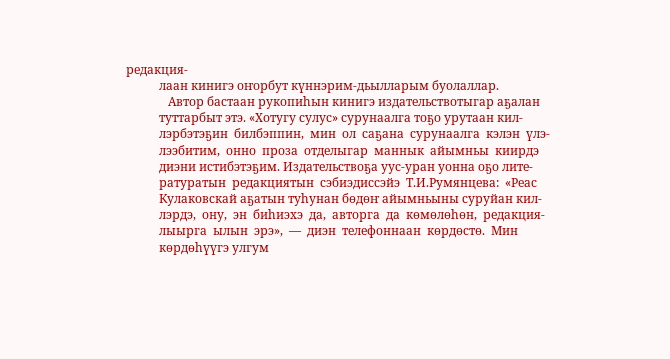редакция-
           лаан кинигэ оҥорбут күннэрим-дьылларым буолаллар.
              Автор бастаан рукопиһын кинигэ издательствотыгар аҕалан
           туттарбыт этэ. «Хотугу сулус» сурунаалга тоҕо урутаан кил-
           лэрбэтэҕин  билбэппин,  мин  ол  саҕана  сурунаалга  кэлэн  үлэ-
           лээбитим,  онно  проза  отделыгар  маннык  айымньы  киирдэ
           диэни истибэтэҕим. Издательствоҕа уус-уран уонна оҕо лите-
           ратуратын  редакциятын  сэбиэдиссэйэ  Т.И.Румянцева:  «Реас
           Кулаковскай аҕатын туһунан бөдөҥ айымньыны суруйан кил-
           лэрдэ,  ону,  эн  биһиэхэ  да,  авторга  да  көмөлөһөн,  редакция-
           лыырга  ылын  эрэ»,  —  диэн  телефоннаан  көрдөстө.  Мин
           көрдөһүүгэ улгум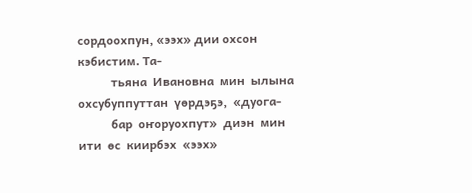сордоохпун, «ээх» дии охсон кэбистим. Та-
           тьяна  Ивановна  мин  ылына  охсубуппуттан  үөрдэҕэ,  «дуога-
           бар  оҥоруохпут»  диэн  мин  ити  өс  киирбэх  «ээх»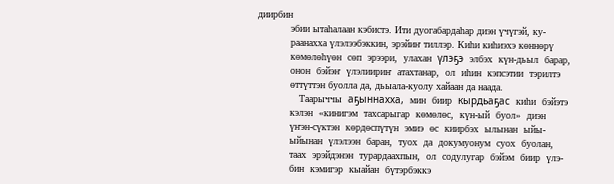диирбин
           эбии ытаһалаан кэбистэ. Ити дуогабардаһар диэн үчүгэй, ку-
           раанахха үлэлээбэккин, эрэйиҥ тиллэр. Киһи киһиэхэ көннөрү
           көмөлөһүөн  сөп  эрээри,  улахан  үлэҕэ  элбэх  күн-дьыл  барар,
           онон  бэйэҥ  үлэлиириҥ  атахтанар,  ол  иһин  кэпсэтии  тэрилтэ
           өттүттэн буолла да, дьыала-куолу хайаан да наада.
              Таарыччы  аҕыннахха,  мин  биир  кырдьаҕас  киһи  бэйэтэ
           кэлэн  «кинигэм  тахсарыгар  көмөлөс,  күн-ый  буол»  диэн
           үҥэн-сүктэн  көрдөспүтүн  эмиэ  өс  киирбэх  ылынан  ыйы-
           ыйынан  үлэлээн  баран,  туох  да  докумуонум  суох  буолан,
           таах  эрэйдэнэн  турардаахпын,  ол  содулугар  бэйэм  биир  үлэ-
           бин  кэмигэр  кыайан  бүтэрбэккэ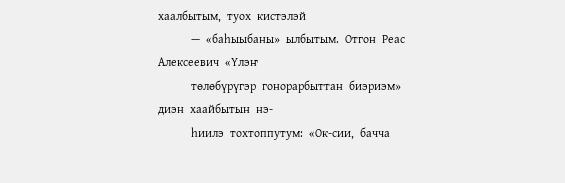хаалбытым,  туох  кистэлэй
           —  «баһыыбаны»  ылбытым.  Отгон  Реас  Алексеевич  «Үлэҥ
           төлөбүрүгэр  гонорарбыттан  биэриэм»  диэн  хаайбытын  нэ-
           һиилэ  тохтоппутум:  «Ок-сии,  бачча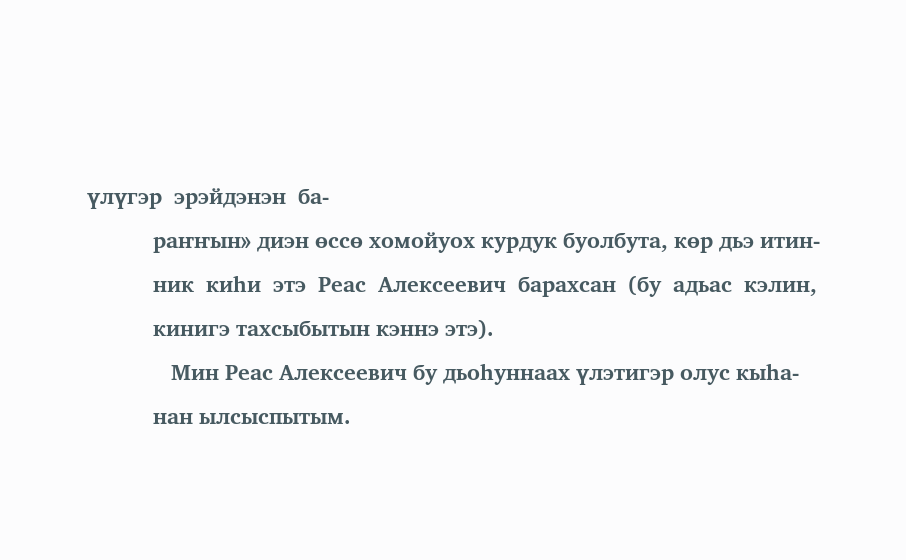үлүгэр  эрэйдэнэн  ба-
           раҥҥын» диэн өссө хомойуох курдук буолбута, көр дьэ итин-
           ник  киһи  этэ  Реас  Алексеевич  барахсан  (бу  адьас  кэлин,
           кинигэ тахсыбытын кэннэ этэ).
              Мин Реас Алексеевич бу дьоһуннаах үлэтигэр олус кыһа-
           нан ылсыспытым.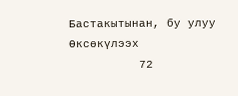Бастакытынан, бу улуу Өксөкүлээх
          72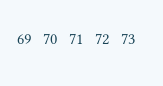69   70   71   72   73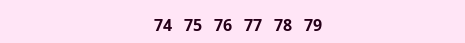74   75   76   77   78   79